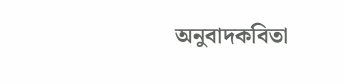অনুবাদকবিতা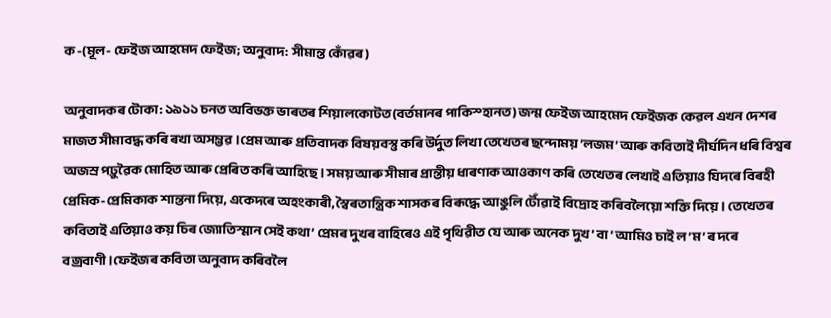ক -(মূল- ফেইজ আহমেদ ফেইজ; অনুবাদ: সীমান্ত কোঁৱৰ)

অনুবাদকৰ টোকা: ১৯১১ চনত অবিভক্ত ভাৰতৰ শিয়ালকোটত(বৰ্তমানৰ পাকিস্হানত) জন্ম ফেইজ আহমেদ ফেইজক কেৱল এখন দেশৰ মাজত সীমাবদ্ধ কৰি ৰখা অসম্ভৱ।প্ৰেম আৰু প্ৰতিবাদক বিষয়বস্তু কৰি উৰ্দুত লিখা তেখেতৰ ছন্দোময় ’লজম’ আৰু কবিতাই দীৰ্ঘদিন ধৰি বিশ্বৰ অজস্ৰ পঢ়ুৱৈক মোহিত আৰু প্ৰেৰিত কৰি আহিছে। সময় আৰু সীমাৰ প্ৰান্তীয় ধাৰণাক আওকাণ কৰি তেখেতৰ লেখাই এতিয়াও যিদৰে বিৰহী প্ৰেমিক-প্ৰেমিকাক শান্তনা দিয়ে, একেদৰে অহংকাৰী, স্বৈৰতান্ত্ৰিক শাসকৰ বিৰূদ্ধে আঙুলি টোঁৱাই বিদ্ৰোহ কৰিবলৈয়ো শক্তি দিয়ে। তেখেতৰ কবিতাই এতিয়াও কয় চিৰ জ্যোতিস্মান সেই কথা’ প্ৰেমৰ দুখৰ বাহিৰেও এই পৃথিৱীত যে আৰু অনেক দুখ’ বা ’ আমিও চাই ল’ম’ ৰ দৰে বজ্ৰবাণী।ফেইজৰ কবিতা অনুবাদ কৰিবলৈ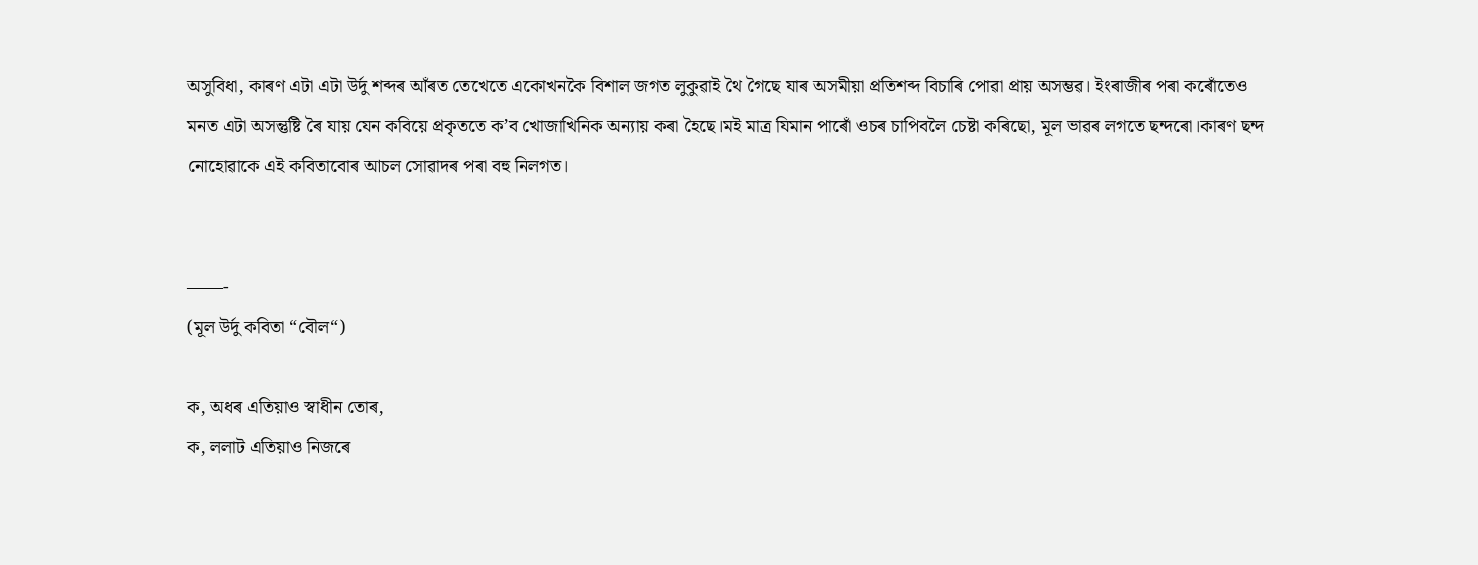অসুবিধা, কাৰণ এটা এটা উৰ্দু শব্দৰ আঁৰত তেখেতে একোখনকৈ বিশাল জগত লুকুৱাই থৈ গৈছে যাৰ অসমীয়া প্ৰতিশব্দ বিচাৰি পোৱা প্ৰায় অসম্ভৱ। ইংৰাজীৰ পৰা কৰোঁতেও মনত এটা অসন্তুষ্টি ৰৈ যায় যেন কবিয়ে প্ৰকৃততে ক’ব খোজাখিনিক অন্যায় কৰা হৈছে।মই মাত্ৰ যিমান পাৰোঁ ওচৰ চাপিবলৈ চেষ্টা কৰিছো, মূল ভাৱৰ লগতে ছন্দৰো।কাৰণ ছন্দ নোহোৱাকে এই কবিতাবোৰ আচল সোৱাদৰ পৰা বহু নিলগত।


——-
(মূল উৰ্দু কবিতা “বৌল“)

ক, অধৰ এতিয়াও স্বাধীন তোৰ,
ক, ললাট এতিয়াও নিজৰে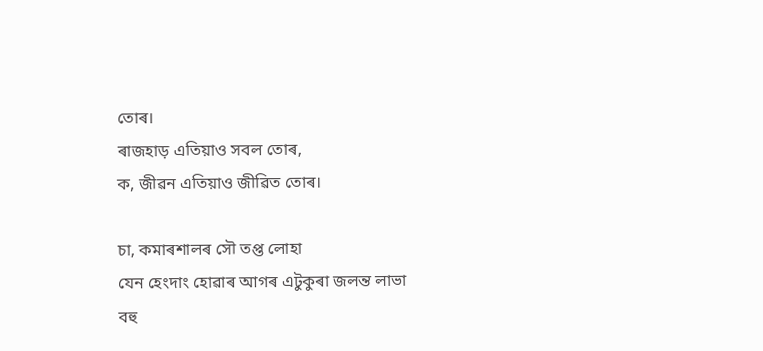তোৰ।
ৰাজহাড় এতিয়াও সবল তোৰ,
ক, জীৱন এতিয়াও জীৱিত তোৰ।

চা, কমাৰশালৰ সৌ তপ্ত লোহা
যেন হেংদাং হোৱাৰ আগৰ এটুকুৰা জলন্ত লাভা
বহু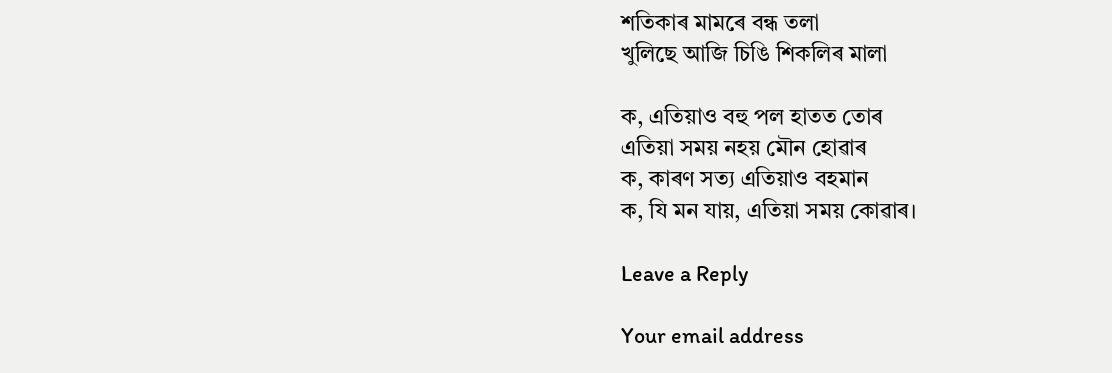শতিকাৰ মামৰে বন্ধ তলা
খুলিছে আজি চিঙি শিকলিৰ মালা

ক, এতিয়াও বহু পল হাতত তোৰ
এতিয়া সময় নহয় মৌন হোৱাৰ
ক, কাৰণ সত্য এতিয়াও বহমান
ক, যি মন যায়, এতিয়া সময় কোৱাৰ।

Leave a Reply

Your email address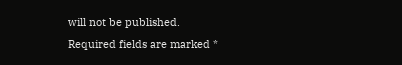will not be published. Required fields are marked *